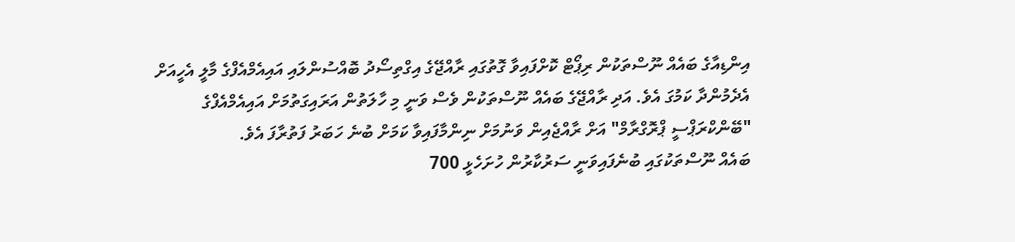އިންޑިއާގެ ބައެއް ނޫސްތަކުން ރިޕޯޓް ކޮށްފައިވާ ގޮތުގައި ރާއްޖޭގެ އިގްތިސޯދު ބޮއްސުންލައި އައިއެމްއެފްގެ މާލީ އެހީއަށް އެދެމުންދާ ކަމުގަ އެވެ. އަދި ރާއްޖޭގެ ބައެއް ނޫސްތަކުން ވެސް ވަނީ މި ހާލަތުން އަރައިގަތުމަށް އައިއެމްއެފްގެ "ބޭންކްރަޕްސީ ޕްރޮގްރާމް" އަށް ރާއްޖެއިން ވަނުމަށް ނިންމާފައިވާ ކަމަށް ބުނެ ހަބަރު ފަތުރާފަ އެވެ.
ބައެއް ނޫސްތަކުގައި ބުނެފައިވަނީ ސަރުކާރުން ހުށަހެޅީ 700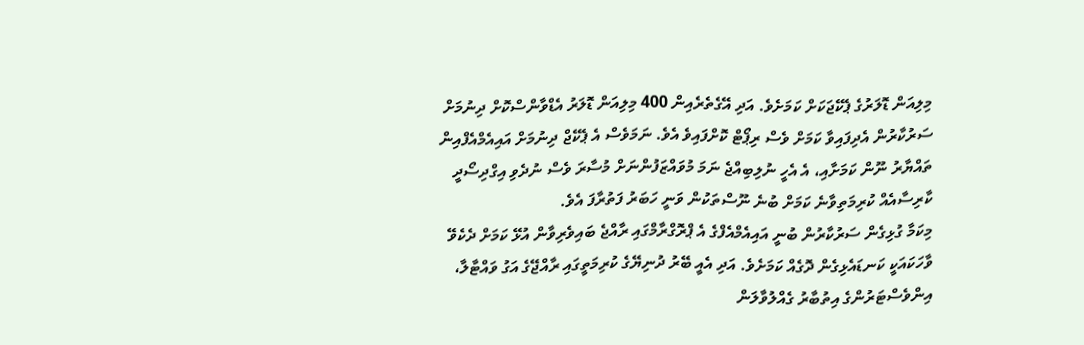މިލިއަން ޑޮލަރުގެ ޕެކޭޖަކަށް ކަމަށެވެ. އަދި އޭގެތެރެއިން 400 މިލިއަން ޑޮލަރު އެޑްވާންސްކޮށް ދިނުމަށް ސަރުކާރުން އެދިފައިވާ ކަމަށް ވެސް ރިޕޯޓް ކޮށްފައިވެ އެވެ. ނަމަވެސް އެ ޕެކޭޖް ދިނުމަށް އައިއެމްއެފްއިން ތައްޔާރު ނޫން ކަމަށާއި، އެ އެހީ ނުލިބިއްޖެ ނަމަ މުވައްޒަފުންނަށް މުސާރަ ވެސް ނުދެވި އިގްދިސޯދީ ކާރިސާއެއް ކުރިމަތިވާނެ ކަމަށް ބުނެ ނޫސްތަކުން ވަނީ ހަބަރު ފަތުރާފަ އެވެ.
މިކަމާ ގުޅިގެން ސަރުކާރުން ބުނީ އައިއެމްއެފްގެ އެ ޕްރޮގްރާމްގައި ރާއްޖެ ބައިވެރިވާން އުޅޭ ކަމަށް ދެކެވޭ ވާހަކައަކީ ކަނޑައެޅިގެން ދޮގެއް ކަމަށެވެ. އަދި އެއީ ބޭރު ދުނިޔޭގެ ކުރިމަތީގައި ރާއްޖޭގެ އަގު ވައްޓާލާ، އިންވެސްޓަރުންގެ އިތުބާރު ގެއްލުވާލަން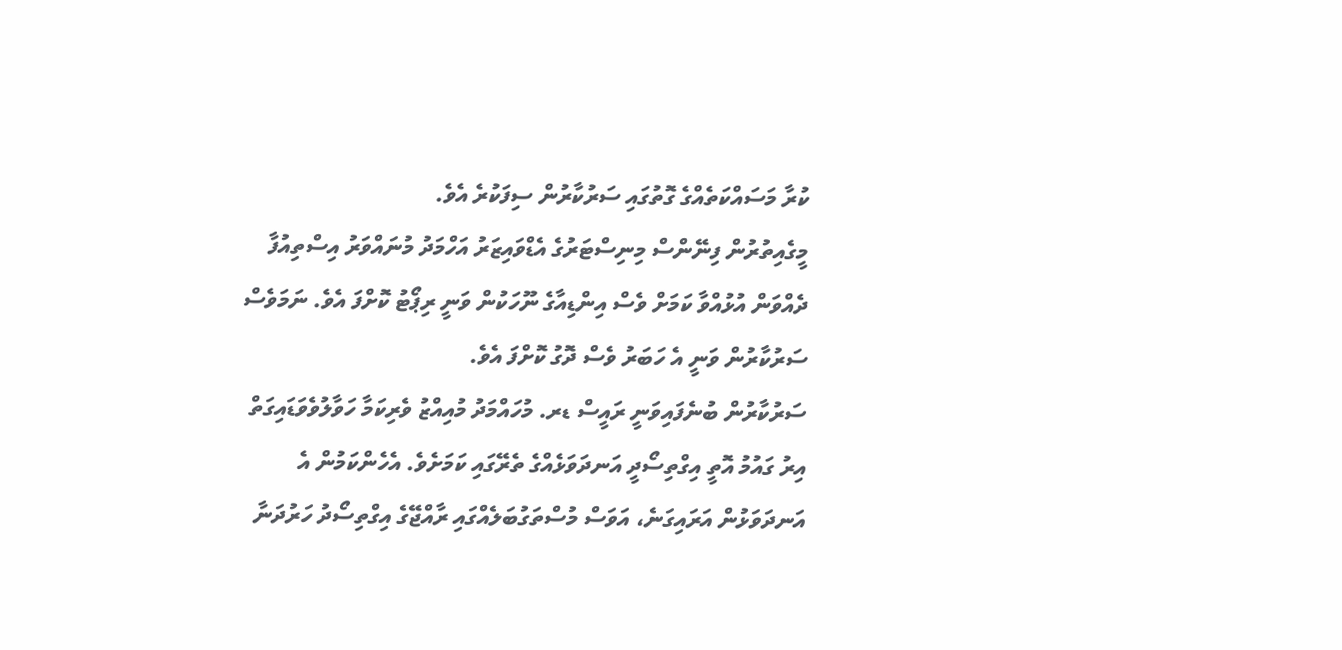ކުރާ މަސައްކަތެއްގެ ގޮތުގައި ސަރުކާރުން ސިފަކުރެ އެވެ.
މީގެއިތުރުން ފިނޭންސް މިނިސްޓަރުގެ އެޑްވައިޒަރު އަހްމަދު މުނައްވަރު އިސްތިއުފާ ދެއްވަން އުޅުއްވާ ކަމަށް ވެސް އިންޑިއާގެ ނޫހަކުން ވަނީ ރިޕޯޓު ކޮށްފަ އެވެ. ނަމަވެސް ސަރުކާރުން ވަނީ އެ ހަބަރު ވެސް ދޮގު ކޮށްފަ އެވެ.
ސަރުކާރުން ބުނެފައިވަނީ ރައީސް ޑރ. މުހައްމަދު މުއިއްޒު ވެރިކަމާ ހަވާލުވެވަޑައިގަތް އިރު ގައުމު އޮތީ އިގްތިސޯދީ އަނދަވަޅެއްގެ ތެރޭގައި ކަމަށެވެ. އެހެންކަމުން އެ އަނދަވަޅުން އަރައިގަނެ، އަވަސް މުސްތަގުބަލެއްގައި ރާއްޖޭގެ އިގްތިސޯދު ހަރުދަނާ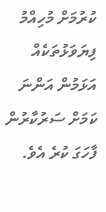ކުރުމަށް މުހިއްމު ފިޔަވަޅުތަކެއް އަޅަމުން އަންނަ ކަމަށް ސަރުކާރުން ފާހަގަ ކުރެ އެވެ.